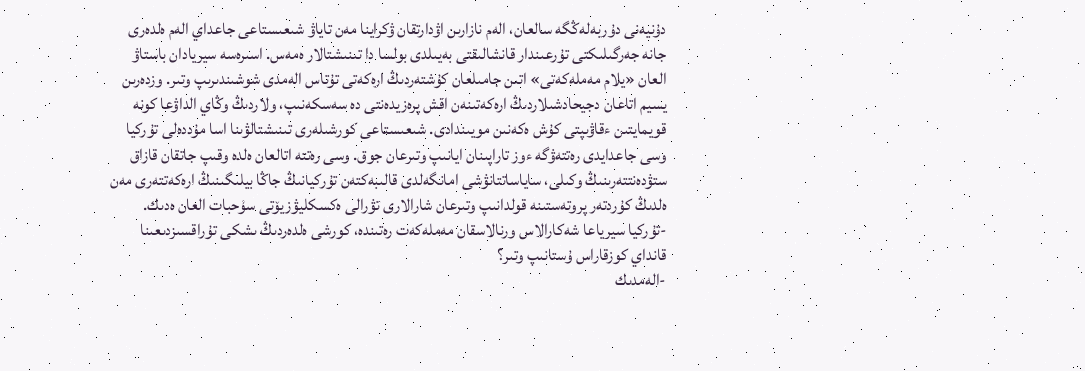دۇنيەنى دۇربەلەڭگە سالعان، الەم نازارىن اۋدارتقان ۋكراينا مەن تاياۋ شىعىستاعى جاعداي الەم ەلدەرى جانە جەرگىلىكتى تۇرعىندار قانشالىقتى بەيىلدى بولسا دا تىنىشتالار ەمەس. اسىرەسە سيريادان باستاۋ العان «يلام مەملەكەتى» اتىن جامىلعان كۇشتەردىڭ ارەكەتى تۇتاس الەمدى شوشىندىرىپ وتىر. وزدەرىن يسيم اتاعان دجيحادشىلاردىڭ ارەكەتىنەن اقش پرەزيدەنتى دە سەسكەنىپ، ولاردىڭ وڭاي الداۋعا كونە قويمايتىن ءقاۋىپتى كۇش ەكەنىن مويىندادى. شىعىستاعى كورشىلەرى تىنىشتالۋىنا اسا مۇددەلى تۇركيا وسى جاعدايدى رەتتەۋگە ءوز تاراپىنان ايانىپ وتىرعان جوق. وسى رەتتە اتالعان ەلدە وقىپ جاتقان قازاق ستۋدەنتتەرىنىڭ وكىلى، ساياساتتانۋشى امانگەلدى قالىبەكتەن تۇركيانىڭ جاڭا بيلىگىنىڭ ارەكەتتەرى مەن ەلدىڭ كۇردتەر پروتەستىنە قولدانىپ وتىرعان شارالارى تۋرالى ەكسكليۋزيۆتى سۇحبات العان ەدىك.
-تۇركيا سيرياعا شەكارالاس ورنالاسقان مەملەكەت رەتىندە، كورشى ەلدەردىڭ ىشكى تۇراقسىزدىعىنا قانداي كوزقاراس ۇستانىپ وتىر؟
-الەمدىك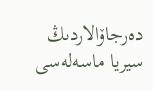دەرجاۆالاردىڭ سيريا ماسەلەسى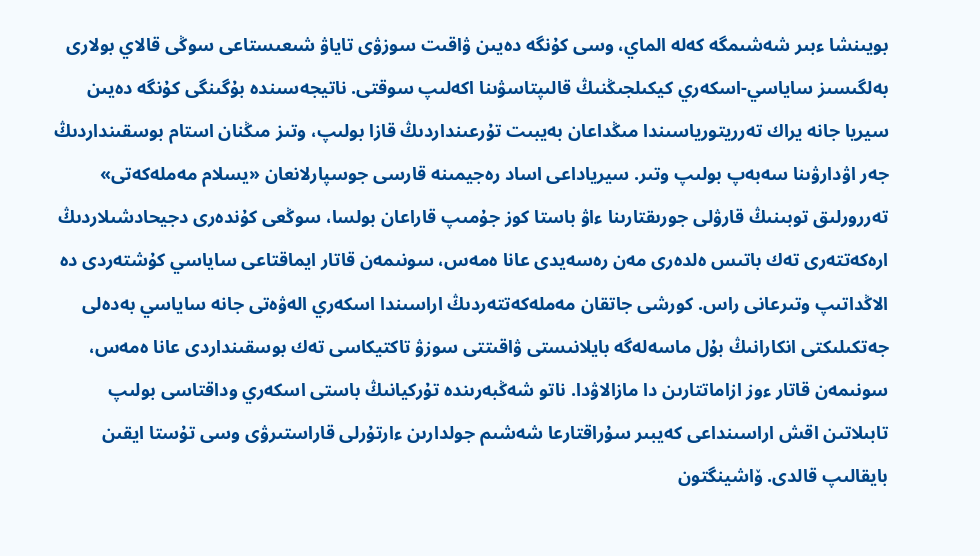بويىنشا ءبىر شەشىمگە كەلە الماي، وسى كۇنگە دەيىن ۋاقىت سوزۋى تاياۋ شىعىستاعى سوڭى قالاي بولارى بەلگىسىز ساياسي-اسكەري كيكىلجىڭنىڭ قالىپتاسۋىنا اكەلىپ سوقتى. ناتيجەسىندە بۇگىنگى كۇنگە دەيىن سيريا جانە يراك تەرريتورياسىندا مىڭداعان بەيبىت تۇرعىنداردىڭ قازا بولىپ، وتىز مىڭنان استام بوسقىنداردىڭ جەر اۋدارۋىنا سەبەپ بولىپ وتىر. سيرياداعى اساد رەجيمىنە قارسى جوسپارلانعان «يسلام مەملەكەتى» تەررورلىق توبىنىڭ قارۋلى جورىقتارىنا ءاۋ باستا كوز جۇمىپ قاراعان بولسا، سوڭعى كۇندەرى دجيحادشىلاردىڭ ارەكەتتەرى تەك باتىس ەلدەرى مەن رەسەيدى عانا ەمەس، سونىمەن قاتار ايماقتاعى ساياسي كۇشتەردى دە الاڭداتىپ وتىرعانى راس. كورشى جاتقان مەملەكەتتەردىڭ اراسىندا اسكەري الەۋەتى جانە ساياسي بەدەلى جەتكىلىكتى انكارانىڭ بۇل ماسەلەگە بايلانىستى ۋاقىتتى سوزۋ تاكتيكاسى تەك بوسقىنداردى عانا ەمەس، سونىمەن قاتار ءوز ازاماتتارىن دا مازالاۋدا. ناتو شەڭبەرىندە تۇركيانىڭ باستى اسكەري وداقتاسى بولىپ تابىلاتىن اقش اراسىنداعى كەيبىر سۇراقتارعا شەشىم جولدارىن ءارتۇرلى قاراستىرۋى وسى تۇستا ايقىن بايقالىپ قالدى. ۆاشينگتون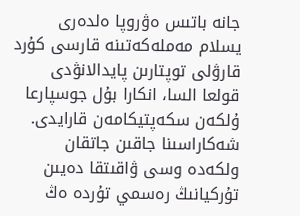جانە باتىس ەۋروپا ەلدەرى يسلام مەملەكەتىنە قارسى كۇرد قارۋلى توپتارىن پايدالانۋدى قولعا السا، انكارا بۇل جوسپارعا ۇلكەن سكەپتيكامەن قارايدى. شەكاراسىنا جاقىن جاتقان ولكەدە وسى ۋاقىتقا دەيىن تۇركيانىڭ رەسمي تۇردە ەڭ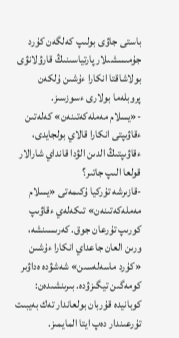باستى جاۋى بولىپ كەلگەن كۇرد جۇمىسشىلار پارتياسىنىڭ قارۋلانۋى بولاشاقتا انكارا ءۇشىن ۇلكەن پروبلەما بولارى ءسوزسىز.
-«يسلام مەملەكەتىنەن» كەلەتىن ءقاۋىپتى انكارا قالاي بولجايدى، ءقاۋىپتىڭ الدىن الۋدا قانداي شارالار قولعا الىپ جاتىر؟
-قازىرشە تۇركيا ۇكىمەتى «يسلام مەملەكەتىنەن» تىكەلەي ءقاۋىپ كورىپ تۇرعان جوق. كەرىسىنشە، ورىن العان جاعداي انكارا ءۇشىن «كۇرد ماسەلەسىن» شەشۋدە ەداۋىر كومەگىن تيگىزۋدە. بىرىنشىدەن: كوبانيدە قۇربان بولعاندار تەك بەيبىت تۇرعىندار دەپ ايتا المايمىز.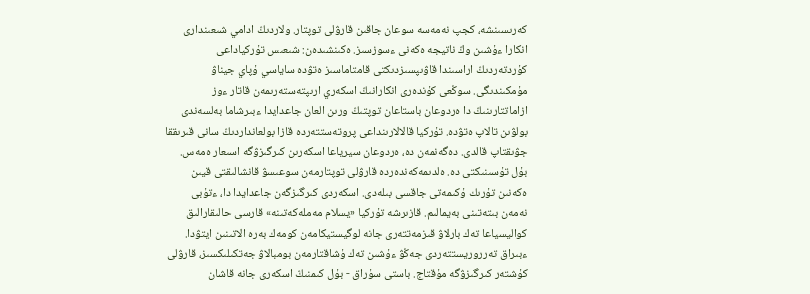كەرىسىنشە، كجپ نەمەسە سوعان جاقىن قارۋلى توپتار. ولاردىڭ ادامي شىعىندارى انكارا ءۇشىن وڭ ناتيجە ەكەنى ءسوزسىز. ەكىنشىدەن: شىعىس تۇركياداعى كۇردتەردىڭ اراسىندا قاۋىپسىزدىكتى قامتاماسىز ەتۋدە ساياسي ۇپاي جيناۋ مۇمكىندىگى. سوڭعى كۇندەرى انكارانىڭ اسكەري ارىپتەستەرىمەن قاتار ءوز ازاماتتارىنىڭ دا ەردوعان باستاعان توپتىڭ ورىن العان جاعدايدا ءبىرشاما بەلسەندى بولۋىن تالاپ ەتۋدە. تۇركيا قالالارىنداعى پروتەستتەردە قازا بولعانداردىڭ سانى قىرىققا جۋىقتاپ قالدى. دەگەنمەن دە، ەردوعان سيرياعا اسكەرىن كىرگىزۋگە اسىعار ەمەس. بۇل تۇسىنىكتى دە. ەلدىمەكەندەردە قارۋلى توپتارمەن سوعىسۋ قانشالىقتى قيىن ەكەنىن تۇرىك ۇكىمەتى جاقسى بىلەدى. اسكەردى كىرگىزگەن جاعدايدا دا، ءتۇبى نەمەن بىتەتىنى بەيمالىم. قازىرشە تۇركيا «يسلام مەملەكەتىنە» قارسى حالىقارالىق كواليسياعا تەك بارلاۋ قىزمەتتەرى جانە لوگيستيكامەن كومەك بەرە الاتىنىن ايتۋدا. ءبىراق تەرروريستتەردى جەڭۋ ءۇشىن تەك ۇشاقتارمەن بومبالاۋ جەتكىلىكسىز، قارۋلى كۇشتەر كىرگىزۋگە مۇقتاج. باستى سۇراق - بۇل كىمنىڭ اسكەرى جانە قاشان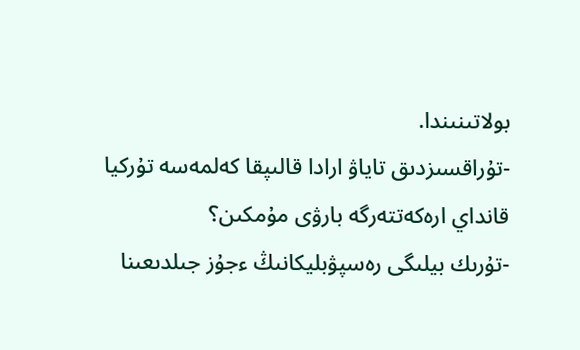بولاتىنىندا.
-تۇراقسىزدىق تاياۋ ارادا قالىپقا كەلمەسە تۇركيا قانداي ارەكەتتەرگە بارۋى مۇمكىن؟
-تۇرىك بيلىگى رەسپۋبليكانىڭ ءجۇز جىلدىعىنا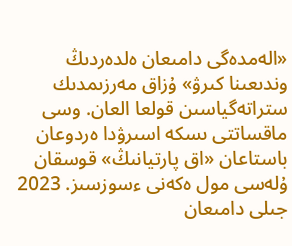«الەمدەگى دامىعان ەلدەردىڭ وندىعىنا كىرۋ» ۇزاق مەرزىمدىك ستراتەگياسىن قولعا العان. وسى ماقساتتى ىسكە اسىرۋدا ەردوعان باستاعان «اق پارتيانىڭ» قوسقان ۇلەسى مول ەكەنى ءسوزسىز. 2023 جىلى دامىعان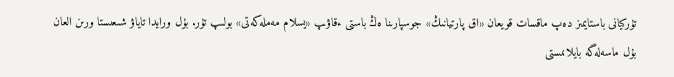تۇركيانى باستايمىز دەپ ماقسات قويعان «اق پارتيانىڭ» جوسپارىنا ەڭ باستى ءقاۋىپ «يسلام مەملەكەتى» بولىپ تۇر. بۇل ورايدا تاياۋ شىعىستا ورىن العان بۇل ماسەلەگە بايلانىستى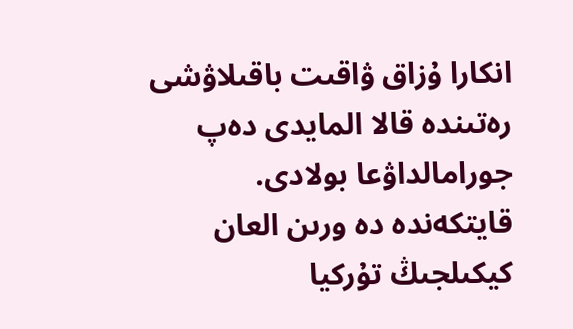انكارا ۇزاق ۋاقىت باقىلاۋشى رەتىندە قالا المايدى دەپ جورامالداۋعا بولادى. قايتكەندە دە ورىن العان كيكىلجىڭ تۇركيا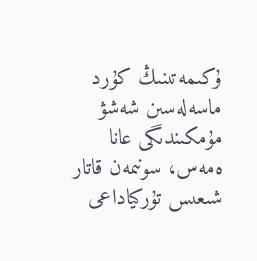ۇكىمەتىنىڭ كۇرد ماسەلەسىن شەشۋ مۇمكىندىگى عانا ەمەس، سونىمەن قاتار شىعىس تۇركياداعى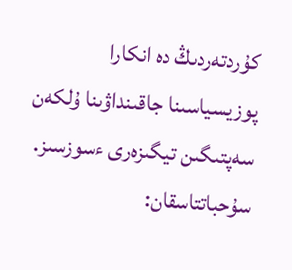كۇردتەردىڭ دە انكارا پوزيسياسىنا جاقىنداۋىنا ۇلكەن سەپتىگىن تيگىزەرى ءسوزسىز.
سۇحباتتاسقان: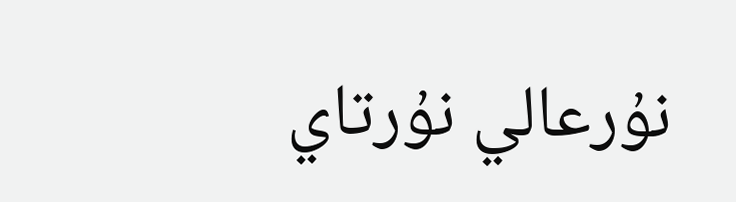نۇرعالي نۇرتاي